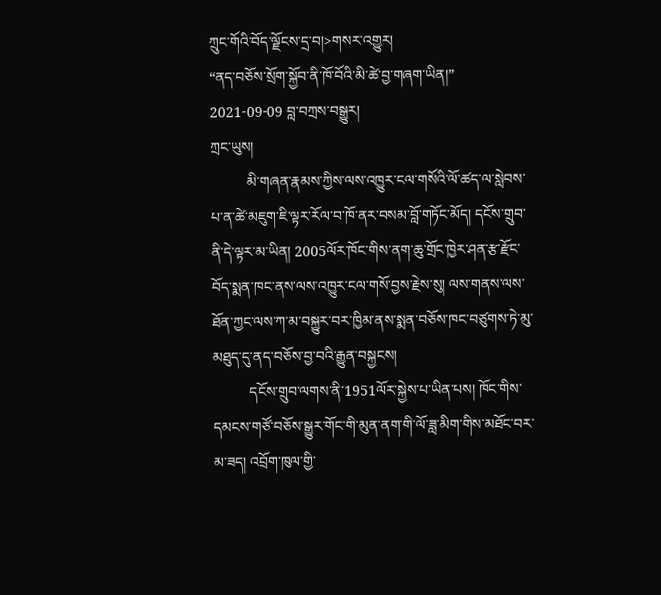ཀྲུང་གོའི་བོད་ལྗོངས་དྲ་བ།>གསར་འགྱུར།
“ནད་བཅོས་སྲོག་སྐྱོབ་ནི་ཁོ་བོའི་མི་ཚེ་བྱ་གཞག་ཡིན།”
2021-09-09 བླ་བཀྲས་བསྒྱུར།
ཀྲང་ཡུས།
          མི་གཞན་རྣམས་ཀྱིས་ལས་འཁྱུར་ངལ་གསོའི་ལོ་ཚད་ལ་སླེབས་པ་ན་ཚེ་མཇུག་ཇི་ལྟར་རོལ་བ་ཁོ་ནར་བསམ་བློ་གཏོང་མོད། དངོས་གྲུབ་ནི་དེ་ལྟར་མ་ཡིན། 2005ལོར་ཁོང་གིས་ནག་ཆུ་གྲོང་ཁྱེར་ཤན་རྩ་རྫོང་བོད་སྨན་ཁང་ནས་ལས་འཁྱུར་ངལ་གསོ་བྱས་རྗེས་སུ། ལས་གནས་ལས་ཐོན་ཀྱང་ལས་ཀ་མ་བསྐྱུར་བར་ཁྱིམ་ནས་སྨན་བཅོས་ཁང་བཙུགས་ཏེ་མུ་མཐུད་དུ་ནད་བཅོས་བྱ་བའི་རྒྱུན་བསྐྱངས།
          དངོས་གྲུབ་ལགས་ནི་1951ལོར་སྐྱེས་པ་ཡིན་པས། ཁོང་གིས་དམངས་གཙོ་བཅོས་སྒྱུར་གོང་གི་མུན་ནག་གི་ལོ་ཟླ་མིག་གིས་མཐོང་བར་མ་ཟད། འབྲོག་ཁུལ་གྱི་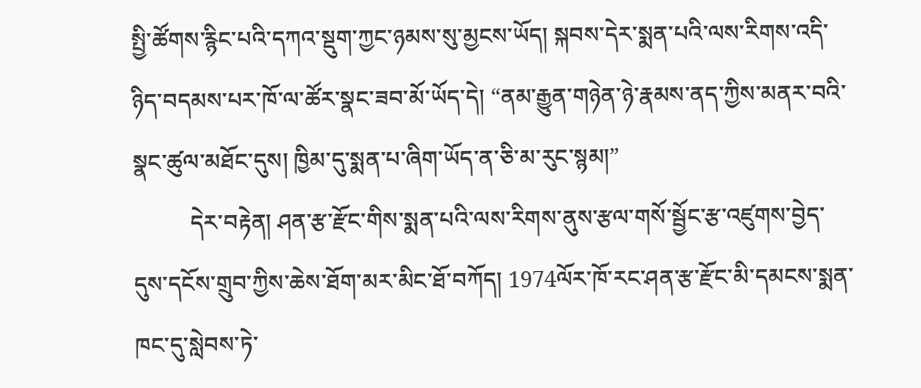སྤྱི་ཚོགས་རྙིང་པའི་དཀའ་སྡུག་ཀྱང་ཉམས་སུ་མྱངས་ཡོད། སྐབས་དེར་སྨན་པའི་ལས་རིགས་འདི་ཉིད་བདམས་པར་ཁོ་ལ་ཚོར་སྣང་ཟབ་མོ་ཡོད་དེ། “ནམ་རྒྱུན་གཉེན་ཉེ་རྣམས་ནད་ཀྱིས་མནར་བའི་སྣང་ཚུལ་མཐོང་དུས། ཁྱིམ་དུ་སྨན་པ་ཞིག་ཡོད་ན་ཅི་མ་རུང་སྙམ།”
          དེར་བརྟེན། ཤན་རྩ་རྫོང་གིས་སྨན་པའི་ལས་རིགས་ནུས་རྩལ་གསོ་སྦྱོང་རྩ་འཛུགས་བྱེད་དུས་དངོས་གྲུབ་ཀྱིས་ཆེས་ཐོག་མར་མིང་ཐོ་བཀོད། 1974ལོར་ཁོ་རང་ཤན་རྩ་རྫོང་མི་དམངས་སྨན་ཁང་དུ་སླེབས་ཏེ་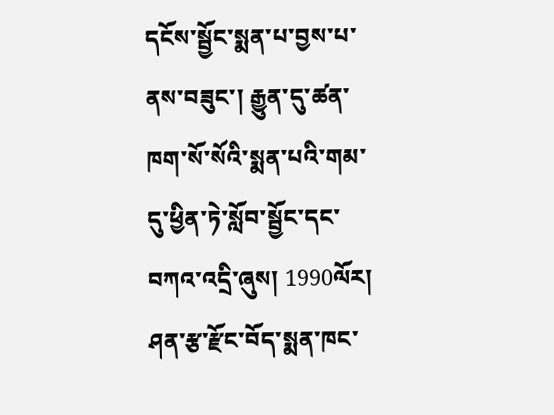དངོས་སྦྱོང་སྨན་པ་བྱས་པ་ནས་བཟུང་། རྒྱུན་དུ་ཚན་ཁག་སོ་སོའི་སྨན་པའི་གམ་དུ་ཕྱིན་ཏེ་སློབ་སྦྱོང་དང་བཀའ་འདྲི་ཞུས། 1990ལོར། ཤན་རྩ་རྫོང་བོད་སྨན་ཁང་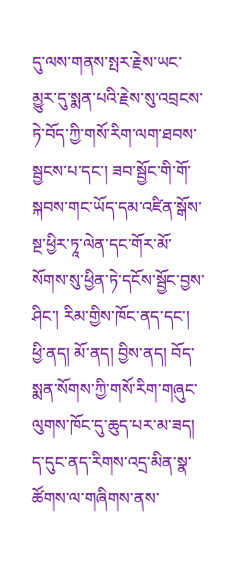དུ་ལས་གནས་སྤར་རྗེས་ཡང་མྱུར་དུ་སྨན་པའི་རྗེས་སུ་འབྲངས་ཏེ་བོད་ཀྱི་གསོ་རིག་ལག་ཐབས་སྦྱངས་པ་དང་། ཟབ་སྦྱོང་གི་གོ་སྐབས་གང་ཡོད་དམ་འཛིན་སྒོས་སྔ་ཕྱིར་ཏཱ་ལེན་དང་གོར་མོ་སོགས་སུ་ཕྱིན་ཏེ་དངོས་སྦྱོང་བྱས་ཤིང་། རིམ་གྱིས་ཁོང་ནད་དང་། ཕྱི་ནད། མོ་ནད། བྱིས་ནད། བོད་སྨན་སོགས་ཀྱི་གསོ་རིག་གཞུང་ལུགས་ཁོང་དུ་ཆུད་པར་མ་ཟད། ད་དུང་ནད་རིགས་འདྲ་མིན་སྣ་ཚོགས་ལ་གཞིགས་ནས་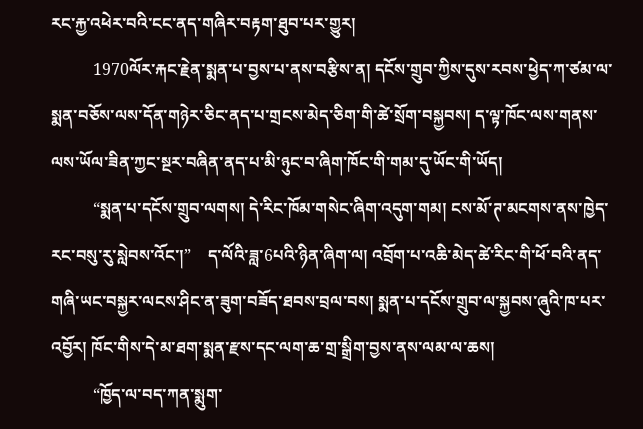རང་རྐྱ་འཕེར་བའི་ངང་ནད་གཞིར་བརྟག་ཐུབ་པར་གྱུར།
          1970ལོར་རྐང་རྗེན་སྨན་པ་བྱས་པ་ནས་བརྩིས་ན། དངོས་གྲུབ་ཀྱིས་དུས་རབས་ཕྱེད་ཀ་ཙམ་ལ་སྨན་བཅོས་ལས་དོན་གཉེར་ཅིང་ནད་པ་གྲངས་མེད་ཅིག་གི་ཚེ་སྲོག་བསྐྱབས། ད་ལྟ་ཁོང་ལས་གནས་ལས་ཡོལ་ཟིན་ཀྱང་སྔར་བཞིན་ནད་པ་མི་ཉུང་བ་ཞིག་ཁོང་གི་གམ་དུ་ཡོང་གི་ཡོད།
          “སྨན་པ་དངོས་གྲུབ་ལགས། དེ་རིང་ཁོམ་གསེང་ཞིག་འདུག་གམ། ངས་མོ་ཊ་མངགས་ནས་ཁྱེད་རང་བསུ་རུ་སླེབས་འོང་།”    ད་ལོའི་ཟླ་6པའི་ཉིན་ཞིག་ལ། འབྲོག་པ་འཆི་མེད་ཚེ་རིང་གི་ཕོ་བའི་ནད་གཞི་ཡང་བསྐྱར་ལངས་ཤིང་ན་ཟུག་བཟོད་ཐབས་བྲལ་བས། སྨན་པ་དངོས་གྲུབ་ལ་སྐྱབས་ཞུའི་ཁ་པར་འབྱོར། ཁོང་གིས་དེ་མ་ཐག་སྨན་རྫས་དང་ལག་ཆ་གྲ་སྒྲིག་བྱས་ནས་ལམ་ལ་ཆས།
          “ཁྱོད་ལ་བད་ཀན་སྨུག་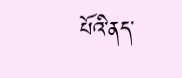པོའི་ནད་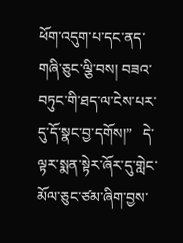ཕོག་འདུག་པ་དང་ནད་གཞི་ཅུང་ལྕི་བས། བཟའ་བཏུང་གི་ཐད་ལ་ངེས་པར་དུ་དོ་སྣང་བྱ་དགོས།”   དེ་ལྟར་སྨན་སྟེར་ཞོར་དུ་གླེང་མོལ་ཅུང་ཙམ་ཞིག་བྱས་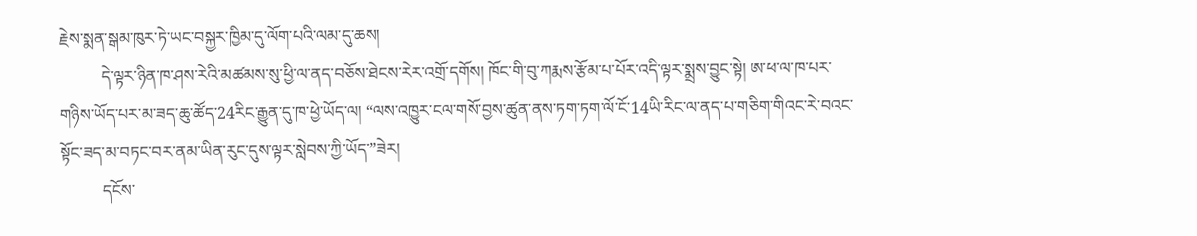རྗེས་སྨན་སྒམ་ཁུར་ཏེ་ཡང་བསྐྱར་ཁྱིམ་དུ་ལོག་པའི་ལམ་དུ་ཆས།
          དེ་ལྟར་ཉིན་ཁ་ཤས་རེའི་མཚམས་སུ་ཕྱི་ལ་ནད་བཅོས་ཐེངས་རེར་འགྲོ་དགོས། ཁོང་གི་བུ་ཀརྨས་རྩོམ་པ་པོར་འདི་ལྟར་སྨྲས་བྱུང་སྟེ། ཨ་ཕ་ལ་ཁ་པར་གཉིས་ཡོད་པར་མ་ཟད་ཆུ་ཚོད་24རིང་རྒྱུན་དུ་ཁ་ཕྱེ་ཡོད་ལ། “ལས་འཁྱུར་ངལ་གསོ་བྱས་ཚུན་ནས་ཏག་ཏག་ལོ་ངོ་14ཡི་རིང་ལ་ནད་པ་གཅིག་གིའང་རེ་བའང་སྟོང་ཟད་མ་བཏང་བར་ནམ་ཡིན་རུང་དུས་ལྟར་སླེབས་ཀྱི་ཡོད་”ཟེར།
          དངོས་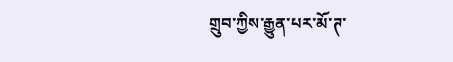གྲུབ་ཀྱིས་རྒྱུན་པར་མོ་ཊ་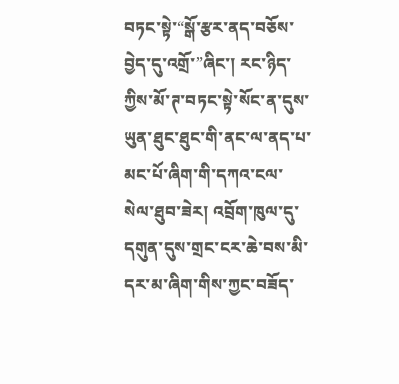བཏང་སྟེ་“སྒོ་རྩར་ནད་བཅོས་བྱེད་དུ་འགྲོ་”ཞིང་། རང་ཉིད་ཀྱིས་མོ་ཊ་བཏང་སྟེ་སོང་ན་དུས་ཡུན་ཐུང་ཐུང་གི་ནང་ལ་ནད་པ་མང་པོ་ཞིག་གི་དཀའ་ངལ་སེལ་ཐུབ་ཟེར། འབྲོག་ཁུལ་དུ་དགུན་དུས་གྲང་ངར་ཆེ་བས་མི་དར་མ་ཞིག་གིས་ཀྱང་བཟོད་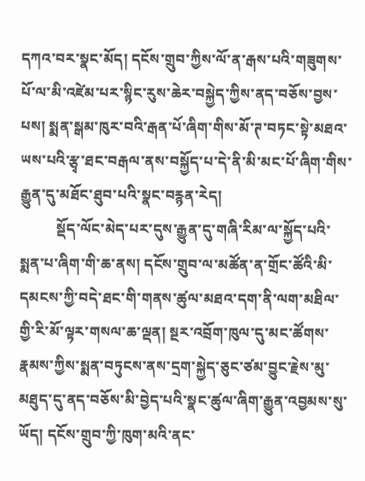དཀའ་བར་སྣང་མོད། དངོས་གྲུབ་ཀྱིས་ལོ་ན་རྒས་པའི་གཟུགས་པོ་ལ་མི་འཛེམ་པར་སྙིང་རུས་ཆེར་བསྐྱེད་ཀྱིས་ནད་བཅོས་བྱས་པས། སྨན་སྒམ་ཁུར་བའི་རྒན་པོ་ཞིག་གིས་མོ་ཊ་བཏང་སྟེ་མཐའ་ཡས་པའི་རྩྭ་ཐང་བརྒལ་ནས་བསྐྱོད་པ་དེ་ནི་མི་མང་པོ་ཞིག་གིས་རྒྱུན་དུ་མཐོང་ཐུབ་པའི་སྣང་བརྙན་རེད།
          སྡོད་ལོང་མེད་པར་དུས་རྒྱུན་དུ་གཞི་རིམ་ལ་སྐྱོད་པའི་སྨན་པ་ཞིག་གི་ཆ་ནས། དངོས་གྲུབ་ལ་མཚོན་ན་གྲོང་ཚོའི་མི་དམངས་ཀྱི་བདེ་ཐང་གི་གནས་ཚུལ་མཐའ་དག་ནི་ལག་མཐིལ་གྱི་རི་མོ་ལྟར་གསལ་ཆ་ལྡན། སྔར་འབྲོག་ཁུལ་དུ་མང་ཚོགས་རྣམས་ཀྱིས་སྨན་བཏུངས་ནས་དྲག་སྐྱེད་ཅུང་ཙམ་བྱུང་རྗེས་མུ་མཐུད་དུ་ནད་བཅོས་མི་བྱེད་པའི་སྣང་ཚུལ་ཞིག་རྒྱུན་འབྱམས་སུ་ཡོད། དངོས་གྲུབ་ཀྱི་ཁུག་མའི་ནང་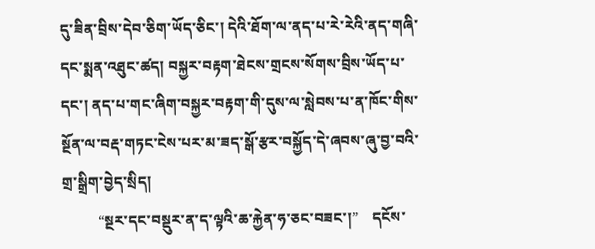དུ་ཟིན་བྲིས་དེབ་ཅིག་ཡོད་ཅིང་། དེའི་ཐོག་ལ་ནད་པ་རེ་རེའི་ནད་གཞི་དང་སྨན་འཐུང་ཚད། བསྐྱར་བརྟག་ཐེངས་གྲངས་སོགས་བྲིས་ཡོད་པ་དང་། ནད་པ་གང་ཞིག་བསྐྱར་བརྟག་གི་དུས་ལ་སླེབས་པ་ན་ཁོང་གིས་སྔོན་ལ་བརྡ་གཏང་ངེས་པར་མ་ཟད་སྒོ་རྩར་བསྐྱོད་དེ་ཞབས་ཞུ་བྱ་བའི་གྲ་སྒྲིག་བྱེད་སྲིད།
          “སྔར་དང་བསྡུར་ན་ད་ལྟའི་ཆ་རྐྱེན་ཧ་ཅང་བཟང་།”    དངོས་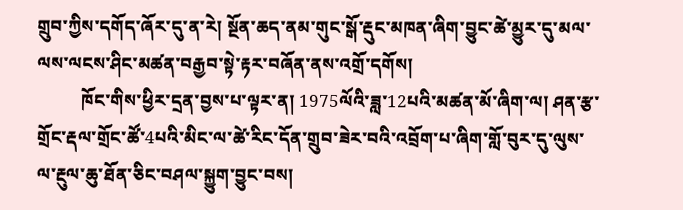གྲུབ་ཀྱིས་དགོད་ཞོར་དུ་ན་རེ། སྔོན་ཆད་ནམ་གུང་སྒོ་རྡུང་མཁན་ཞིག་བྱུང་ཚེ་མྱུར་དུ་མལ་ལས་ལངས་ཤིང་མཚན་བརྒྱབ་སྟེ་རྟར་བཞོན་ནས་འགྲོ་དགོས།
          ཁོང་གིས་ཕྱིར་དྲན་བྱས་པ་ལྟར་ན། 1975ལོའི་ཟླ་12པའི་མཚན་མོ་ཞིག་ལ། ཤན་རྩ་གྲོང་རྡལ་གྲོང་ཚོ་4པའི་མིང་ལ་ཚེ་རིང་དོན་གྲུབ་ཟེར་བའི་འབྲོག་པ་ཞིག་གློ་བུར་དུ་ལུས་ལ་རྔུལ་ཆུ་ཐོན་ཅིང་བཤལ་སྐྱུག་བྱུང་བས།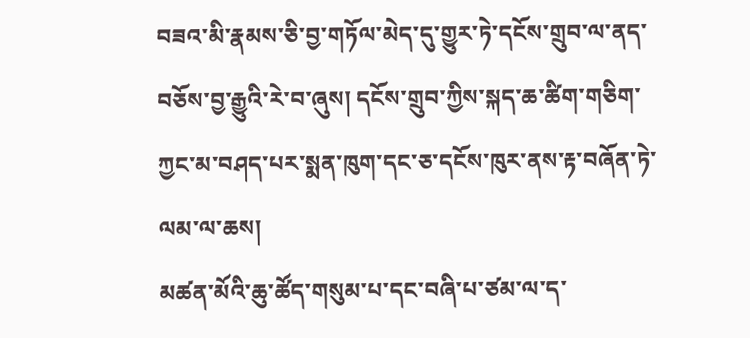བཟའ་མི་རྣམས་ཅི་བྱ་གཏོལ་མེད་དུ་གྱུར་ཏེ་དངོས་གྲུབ་ལ་ནད་བཅོས་བྱ་རྒྱུའི་རེ་བ་ཞུས། དངོས་གྲུབ་ཀྱིས་སྐད་ཆ་ཚིག་གཅིག་ཀྱང་མ་བཤད་པར་སྨན་ཁུག་དང་ཅ་དངོས་ཁུར་ནས་རྟ་བཞོན་ཏེ་ལམ་ལ་ཆས།
མཚན་མོའི་ཆུ་ཚོད་གསུམ་པ་དང་བཞི་པ་ཙམ་ལ་ད་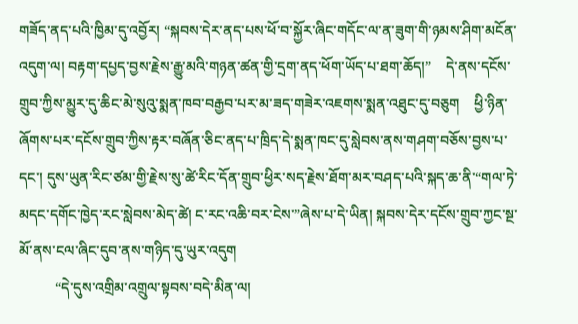གཟོད་ནད་པའི་ཁྱིམ་དུ་འབྱོར། “སྐབས་དེར་ནད་པས་ཕོ་བ་སྐྱོར་ཞིང་གདོང་ལ་ན་ཟུག་གི་ཉམས་ཤིག་མངོན་འདུག་ལ། བརྟག་དཔྱད་བྱས་རྗེས་རྒྱུ་མའི་གཉན་ཚན་གྱི་དྲག་ནད་ཕོག་ཡོད་པ་ཐག་ཆོད།”    དེ་ནས་དངོས་གྲུབ་ཀྱིས་མྱུར་དུ་ཆིང་མེ་སུའུ་སྨན་ཁབ་བརྒྱབ་པར་མ་ཟད་གཟེར་འཇགས་སྨན་འཐུང་དུ་བཅུག    ཕྱི་ཉིན་ཞོགས་པར་དངོས་གྲུབ་ཀྱིས་རྟར་བཞོན་ཅིང་ནད་པ་ཁྲིད་དེ་སྨན་ཁང་དུ་སླེབས་ནས་གཤག་བཅོས་བྱས་པ་དང་། དུས་ཡུན་རིང་ཙམ་གྱི་རྗེས་སུ་ཚེ་རིང་དོན་གྲུབ་ཕྱིར་སད་རྗེས་ཐོག་མར་བཤད་པའི་སྐད་ཆ་ནི་“གལ་ཏེ་མདང་དགོང་ཁྱེད་རང་སླེབས་མེད་ཚེ། ང་རང་འཆི་བར་ངེས་”ཞེས་པ་དེ་ཡིན། སྐབས་དེར་དངོས་གྲུབ་ཀྱང་སྔ་མོ་ནས་ངལ་ཞིང་དུབ་ནས་གཉིད་དུ་ཡུར་འདུག
          “དེ་དུས་འགྲིམ་འགྲུལ་སྟབས་བདེ་མིན་ལ།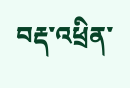བརྡ་འཕྲིན་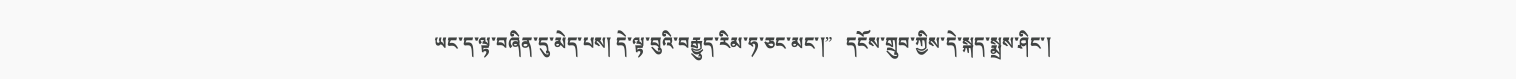ཡང་ད་ལྟ་བཞིན་དུ་མེད་པས། དེ་ལྟ་བུའི་བརྒྱུད་རིམ་ཧ་ཅང་མང་།”   དངོས་གྲུབ་ཀྱིས་དེ་སྐད་སྨྲས་ཤིང་།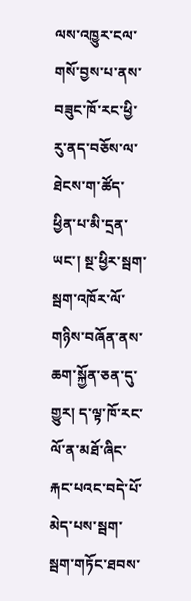ལས་འཁྱུར་ངལ་གསོ་བྱས་པ་ནས་བཟུང་ཁོ་རང་ཕྱི་རུ་ནད་བཅོས་ལ་ཐེངས་ག་ཚོད་ཕྱིན་པ་མི་དྲན་ཡང་། སྔ་ཕྱིར་སྦག་སྦག་འཁོར་ལོ་གཉིས་བཞོན་ནས་ཆག་སྐྱོན་ཅན་དུ་གྱུར། ད་ལྟ་ཁོ་རང་ལོ་ན་མཐོ་ཞིང་རྐང་པའང་བདེ་པོ་མེད་པས་སྦག་སྦག་གཏོང་ཐབས་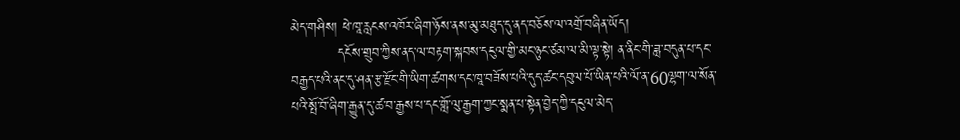མེད་གཤིས། ཕེ་ཁཱ་རླངས་འཁོར་ཞིག་ཉོས་ནས་མུ་མཐུད་དུ་ནད་བཅོས་ལ་འགྲོ་བཞིན་ཡོད།
          དངོས་གྲུབ་ཀྱིས་ནད་ལ་བརྟག་སྐབས་དངུལ་གྱི་མང་ཉུང་ཙམ་ལ་མི་ལྟ་སྟེ། ན་ནིང་གི་ཟླ་བདུན་པ་དང་བརྒྱད་པའི་ནང་དུ་ཤན་རྩ་རྫོང་གི་ཡིག་ཚགས་དང་ཁཱ་བཟོས་པའི་དུད་ཚང་དབུལ་པོ་ཡིན་པའི་ལོ་ན་60ལྷག་ལ་སོན་པའི་སྤོ་བོ་ཞིག་རྒྱུན་དུ་ཚ་བ་རྒྱས་པ་དང་གློ་ལུ་རྒྱག་ཀྱང་སྨན་པ་སྟེན་བྱེད་ཀྱི་དངུལ་མེད་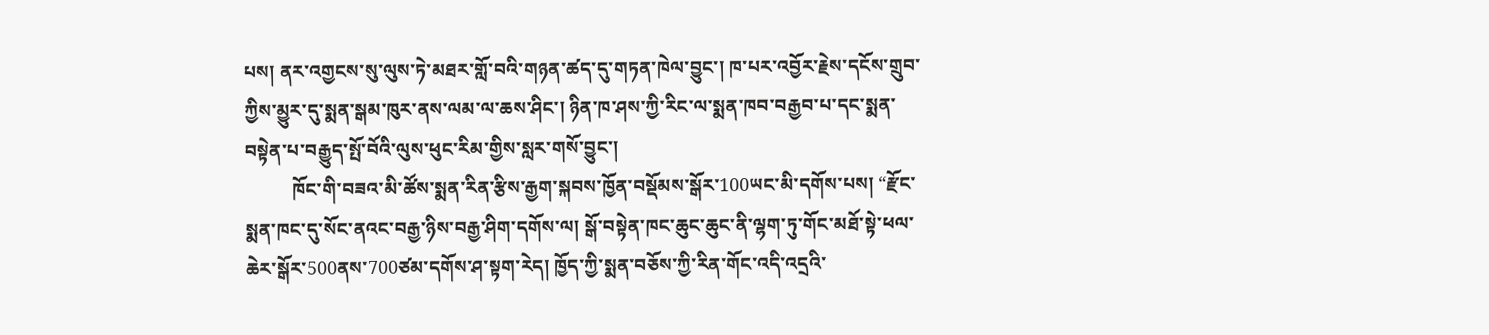པས། ནར་འགྱངས་སུ་ལུས་ཏེ་མཐར་གློ་བའི་གཉན་ཚད་དུ་གཏན་ཁེལ་བྱུང་། ཁ་པར་འབྱོར་རྗེས་དངོས་གྲུབ་ཀྱིས་མྱུར་དུ་སྨན་སྒམ་ཁུར་ནས་ལམ་ལ་ཆས་ཤིང་། ཉིན་ཁ་ཤས་ཀྱི་རིང་ལ་སྨན་ཁབ་བརྒྱབ་པ་དང་སྨན་བསྟེན་པ་བརྒྱུད་སྤོ་བོའི་ལུས་ཕུང་རིམ་གྱིས་སླར་གསོ་བྱུང་།
          ཁོང་གི་བཟའ་མི་ཚོས་སྨན་རིན་རྩིས་རྒྱག་སྐབས་ཁྱོན་བསྡོམས་སྒོར་100ཡང་མི་དགོས་པས། “རྫོང་སྨན་ཁང་དུ་སོང་ནའང་བརྒྱ་ཉིས་བརྒྱ་ཤིག་དགོས་ལ། སྒོ་བསྟེན་ཁང་ཆུང་ཆུང་ནི་ལྷག་ཏུ་གོང་མཐོ་སྟེ་ཕལ་ཆེར་སྒོར་500ནས་700ཙམ་དགོས་ཤ་སྟག་རེད། ཁྱོད་ཀྱི་སྨན་བཅོས་ཀྱི་རིན་གོང་འདི་འདྲའི་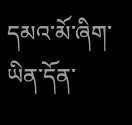དམའ་མོ་ཞིག་ཡིན་དོན་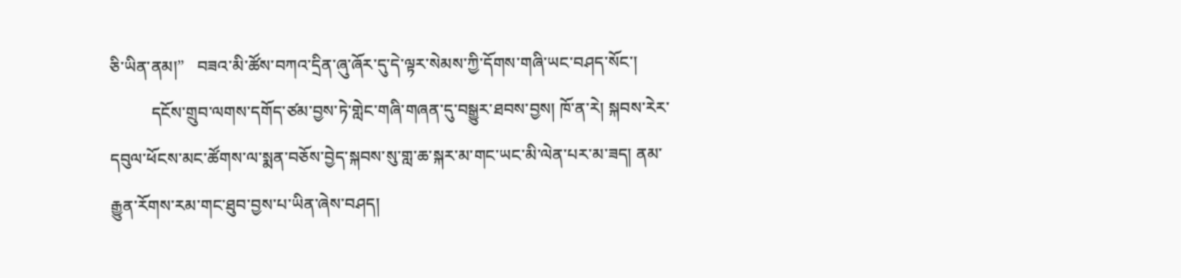ཅི་ཡིན་ནམ།”   བཟའ་མི་ཚོས་བཀའ་དྲིན་ཞུ་ཞོར་དུ་དེ་ལྟར་སེམས་ཀྱི་དོགས་གཞི་ཡང་བཤད་སོང་།
          དངོས་གྲུབ་ལགས་དགོད་ཙམ་བྱས་ཏེ་གླེང་གཞི་གཞན་དུ་བསྒྱུར་ཐབས་བྱས། ཁོ་ན་རེ། སྐབས་རེར་དབུལ་ཕོངས་མང་ཚོགས་ལ་སྨན་བཅོས་བྱེད་སྐབས་སུ་གླ་ཆ་སྐར་མ་གང་ཡང་མི་ལེན་པར་མ་ཟད། ནམ་རྒྱུན་རོགས་རམ་གང་ཐུབ་བྱས་པ་ཡིན་ཞེས་བཤད།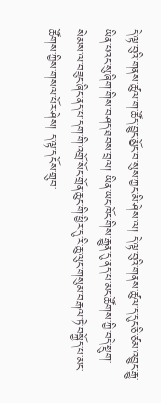དེ་ལྟ་བུའི་གནས་ཚུལ་ག་ཚོད་བྱུང་མྱོང་བ་སུས་ཀྱང་མི་ཤེས་ལ། དེ་ལྟ་བུའི་གནས་ཚུལ་ད་དུང་ཅི་ཙམ་འབྱུང་རྒྱུ་ཡིན་པའང་སུ་ཞིག་གིས་བཤད་ཐབས་བྲལ། ཡིན་ཡང་ཁོང་གིས་རྒྱུན་དུ་ནད་པ་མང་ཚོགས་ཀྱི་བདེ་སྡུག་སེམས་ལ་བཟུང་ཞིང་ནད་པ་དག་གི་འགྲོ་སོང་གྲོན་ཆུང་གི་ཕྱིར་དུ་རི་ཆུ་ལུང་གསུམ་བརྒལ་ཏེ་བསྐྱོད་པ་མང་ཚོགས་ཀྱིས་གསལ་པོར་ཤེས། ད་ལྟ་དངོས་གྲུབ་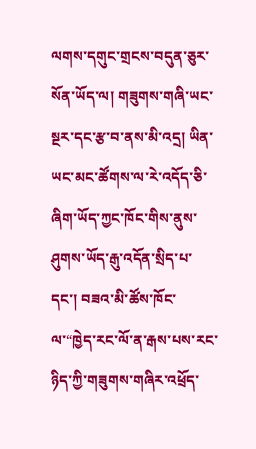ལགས་དགུང་གྲངས་བདུན་ཅུར་སོན་ཡོད་ལ། གཟུགས་གཞི་ཡང་སྔར་དང་རྩ་བ་ནས་མི་འདྲ། ཡིན་ཡང་མང་ཚོགས་ལ་རེ་འདོད་ཅི་ཞིག་ཡོད་ཀྱང་ཁོང་གིས་ནུས་ཤུགས་ཡོད་རྒུ་འདོན་སྲིད་པ་དང་། བཟའ་མི་ཚོས་ཁོང་ལ་“ཁྱེད་རང་ལོ་ན་རྒས་པས་རང་ཉིད་ཀྱི་གཟུགས་གཞིར་འཕྲོད་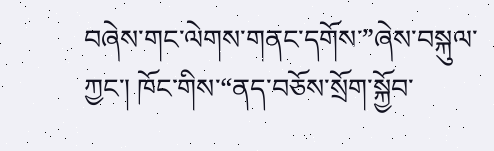བཞེས་གང་ལེགས་གནང་དགོས་”ཞེས་བསྐུལ་ཀྱང་། ཁོང་གིས་“ནད་བཅོས་སྲོག་སྐྱོབ་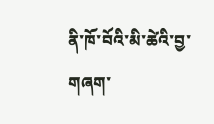ནི་ཁོ་བོའི་མི་ཚེའི་བྱ་གཞག་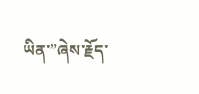ཡིན་”ཞེས་རྗོད་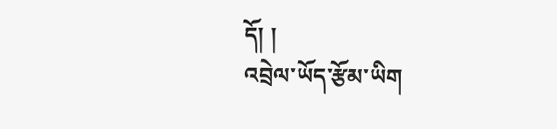དོ། །
འབྲེལ་ཡོད་རྩོམ་ཡིག